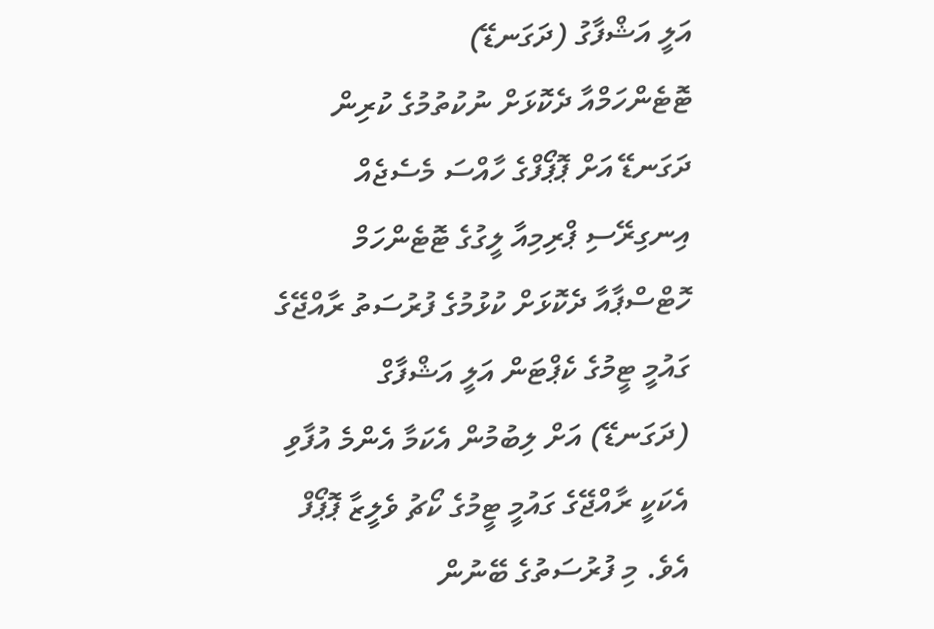އަލީ އަޝްފާގު (ދަގަނޑޭ)
ޓޮޓެންހަމްއާ ދެކޮޅަށް ނުކުތުމުގެ ކުރިން ދަގަނޑޭ އަށް ޕޮޕޯފްގެ ހާއްސަ މެސެޖެއް
އިނގިރޭސި ޕްރިމިއާ ލީގުގެ ޓޮޓެންހަމް ހޮޓްސްޕާއާ ދެކޮޅަށް ކުޅުމުގެ ފުރުސަތު ރާއްޖޭގެ ގައުމީ ޓީމުގެ ކެޕްޓަން އަލީ އަޝްފާގް (ދަގަނޑޭ) އަށް ލިބުމުން އެކަމާ އެންމެ އުފާވި އެކަކީ ރާއްޖޭގެ ގައުމީ ޓީމުގެ ކޯޗު ވެލީޒާ ޕޮޕޯފް އެވެ. މި ފުރުސަތުގެ ބޭނުން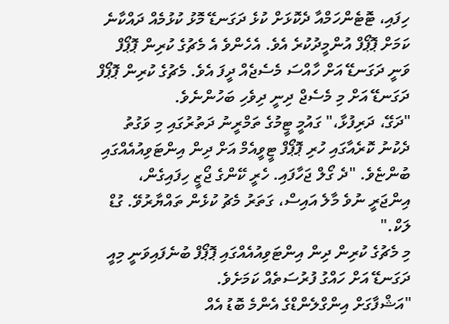ހިފައި، ޓޮޓެންހަމްއާ ދެކޮޅަށް ކުޅެ ދަގަނޑޭ މޮޅު ކުޅުމެއް ދައްކާނެ ކަމަށް ޕޮޕޯފް އުންމީދުކުރެ އެވެ. އެހެންވެ އެ މެޗުގެ ކުރިން ޕޮޕޯފް ވަނީ ދަގަނޑޭ އަށް ހާއްސަ މެސެޖެއް ދީފަ އެވެ. މެޗުގެ ކުރިން ޕޮޕޯފް ދަގަނޑޭ އަށް މި މެސެޖް ދިނީ ދިވެހި ބަހުންނެވެ.
"ދަގޭ، ދަރިފުޅާ،" ގައުމީ ޓީމުގެ ތަމްރީނު ދަތުރުގައި މި ވަގުތު ދެކުނު ކޮރެއާގައި ހުރި ޕޮޕޯފް ޓީވީއެމް އަށް ދިން އިންޓަވިއުއެއްގައި ބުންޏެވެ. "ދެ ގޯލް ޖަހާފައި. ހެރީ ކޭންގެ ޖޯޒީ ހިފައިގެން، އިންޖަރީ ނުވެ މާލެ އައިސް، ގަތަރު މެޗު ކުޅެން ތައްޔާރުވޭ. ގުޑް ލަކް."
މި މެޗުގެ ކުރިން ދިން އިންޓަވިއުއެއްގައި ޕޮޕޯފް ބުނެފައިވަނީ މިއީ ދަގަނޑޭ އަށް ހައްގު ފުރުސަތެއް ކަމަށެވެ.
"އަޝްފާގަށް އިންގްލެންޑްގެ އެންމެ ބޮޑު އެއް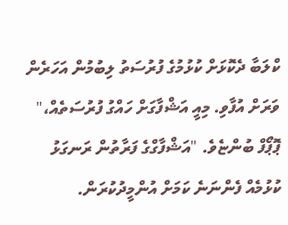ކްލަބާ ދެކޮޅަށް ކުޅުމުގެ ފުރުސަތު ލިބުމުން އަހަރެން ވަރަށް އުފާވި. މިއީ އަޝްފާގަށް ހައްގު ފުރުސަތެއް،" ޕޮޕޯފް ބުންޏެވެ. "އަޝްފާގްގެ ފަރާތުން ރަނގަޅު ކުޅުމެއް ފެންނަނެ ކަމަށް އުންމީދުކުރަން.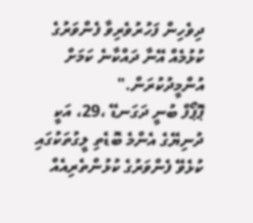ދިވެހިން ފަހުރުވެރިވާ ފެންވަރުގެ ކުޅުމެއް އޭނާ ދައްކާނެ ކަމަށް އުންމީދުކުރަން."
ޕޮޕޯފް ބުނީ ދަގަނޑޭ ،29، އަކީ ދުނިޔޭގެ އެންމެ ބޮޑެތި ލީގުތަކުގައި ކުޅެވޭ ފެންވަރުގެ ކުޅުންތެރިއެއް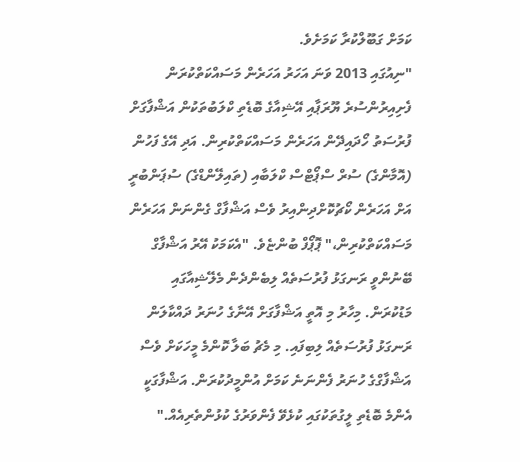ކަމަށް ގަބޫލްކުރާ ކަމަށެވެ.
"ނިއުގައި 2013 ވަނަ އަހަރު އަހަރެން މަސައްކަތްކުރަން ފެށިއިރުންސުރެ ޔޫރަޕާއި އޭޝިއާގެ ބޮޑެތި ކްލަބުތަކުން އަޝްފާގަށް ފުރުސަތު ހޯދައިދޭން އަހަރެން މަސައްކަތްކުރިން. އަދި އޭގެ ފަހުން (އޮމާންގެ) ސުރް ސްޕޯޓްސް ކްލަބާއި (ތައިލޭންޑްގެ) ސުޕަންބުރީ އަށް އަހަރެން ކޯޗުކޮށްދިންއިރު ވެސް އަޝްފާގް ގެންނަން އަހަރެން މަސައްކަތްކުރިން،" ޕޮޕޯފް ބުންޏެވެ. "އެކަމަކު އޭރު އަޝްފާގް ބޭނުންވީ ރަނގަޅު ފުރުސަތެއް ލިބެންދެން މެލޭޝިއާގައި މަޑުކުރަން. މިހާރު މި އޮތީ އަޝްފާގަށް އޭނާގެ ހުނަރު ދައްކާލަން ރަނގަޅު ފުރުސަތެއް ލިބިފައި. މި މެޗު ބަލާ ކޮންމެ މީހަކަށް ވެސް އަޝްފާގްގެ ހުނަރު ފެންނަނެ ކަމަށް އުންމީދުކުރަން. އަޝްފާގަކީ އެންމެ ބޮޑެތި ލީގުތަކުގައި ކުޅެވޭ ފެންވަރުގެ ކުޅުންތެރިއެއް."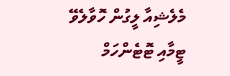މެލެޝިއާ ލީގުން ހޮވާލެވޭ ޓީމާއި ޓޮޓެންހަމް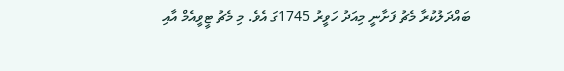ބައްދަލުކުރާ މެޗު ފަށާނީ މިއަދު ހަވީރު 1745ގަ އެވެ. މި މެޗު ޓީވީއެމް އާއި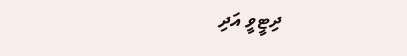ދިޓީވީ އަދި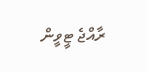ރާއްޖެ ޓީވީން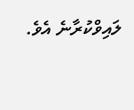ލައިވްކުރާނެ އެވެ.